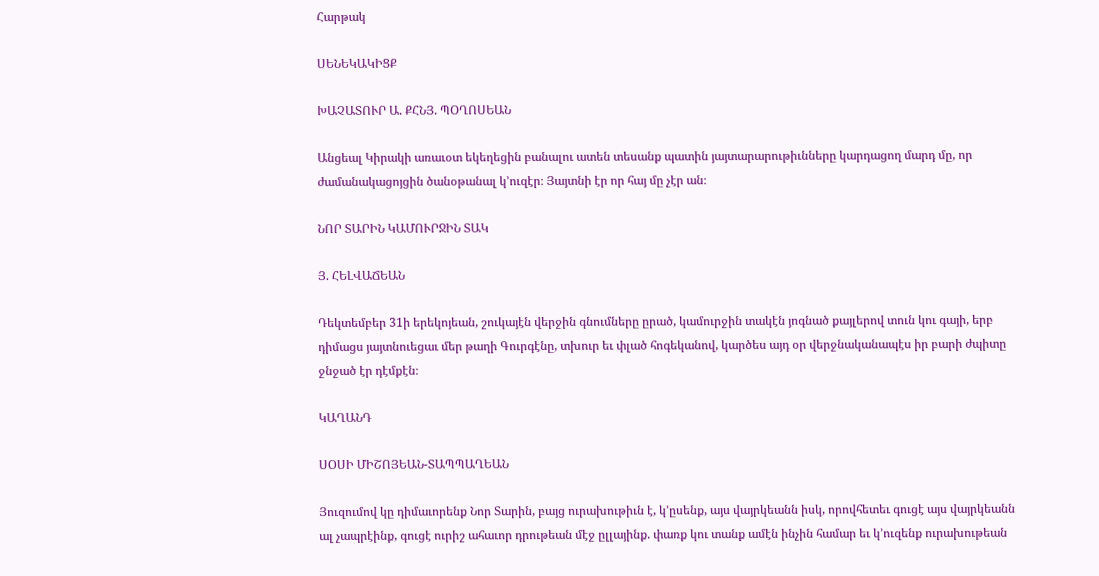Հարթակ

ՍԵՆԵԿԱԿԻՑՔ

ԽԱՉԱՏՈՒՐ Ա. ՔՀՆՅ. ՊՕՂՈՍԵԱՆ

Անցեալ Կիրակի առաւօտ եկեղեցին բանալու ատեն տեսանք պատին յայտարարութիւնները կարդացող մարդ մը, որ ժամանակացոյցին ծանօթանալ կ՚ուզէր։ Յայտնի էր որ հայ մը չէր ան։

ՆՈՐ ՏԱՐԻՆ ԿԱՄՈՒՐՋԻՆ ՏԱԿ

Յ. ՀԵԼՎԱՃԵԱՆ

Դեկտեմբեր 31ի երեկոյեան, շուկայէն վերջին գնումները ըրած, կամուրջին տակէն յոգնած քայլերով տուն կու գայի, երբ դիմացս յայտնուեցաւ մեր թաղի Գուրգէնը, տխուր եւ փլած հոգեկանով, կարծես այդ օր վերջնականապէս իր բարի ժպիտը ջնջած էր դէմքէն։

ԿԱՂԱՆԴ

ՍՕՍԻ ՄԻՇՈՅԵԱՆ-ՏԱՊՊԱՂԵԱՆ

Յուզումով կը դիմաւորենք Նոր Տարին, բայց ուրախութիւն է, կ՚ըսենք, այս վայրկեանն իսկ, որովհետեւ գուցէ այս վայրկեանն ալ չապրէինք, գուցէ ուրիշ ահաւոր դրութեան մէջ ըլլայինք. փառք կու տանք ամէն ինչին համար եւ կ՚ուզենք ուրախութեան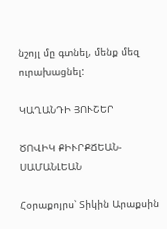նշոյլ մը գտնել, մենք մեզ ուրախացնել:

ԿԱՂԱՆԴԻ ՅՈՒՇԵՐ

ԾՈՎԻԿ ՔԻՒՐՔՃԵԱՆ-ՍԱՄԱՆԼԵԱՆ

Հօրաքոյրս՝ Տիկին Արաքսին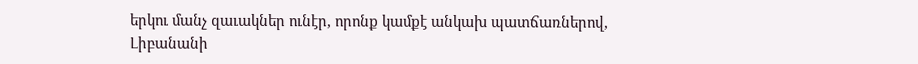երկու մանչ զաւակներ ունէր, որոնք կամքէ անկախ պատճառներով, Լիբանանի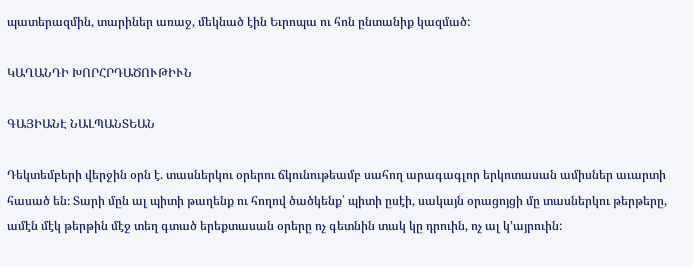պատերազմին, տարիներ առաջ, մեկնած էին Եւրոպա ու հոն ընտանիք կազմած:

ԿԱՂԱՆԴԻ ԽՈՐՀՐԴԱԾՈՒԹԻՒՆ

ԳԱՅԻԱՆԷ ՆԱԼՊԱՆՏԵԱՆ

Դեկտեմբերի վերջին օրն է. տասներկու օրերու ճկունութեամբ սահող արագագլոր երկոտասան ամիսներ աւարտի հասած են։ Տարի մըն ալ պիտի թաղենք ու հողով ծածկենք՝ պիտի ըսէի, սակայն օրացոյցի մը տասներկու թերթերը, ամէն մէկ թերթին մէջ տեղ գտած երեքտասան օրերը ոչ գետնին տակ կը դրուին, ոչ ալ կ՚այրուին: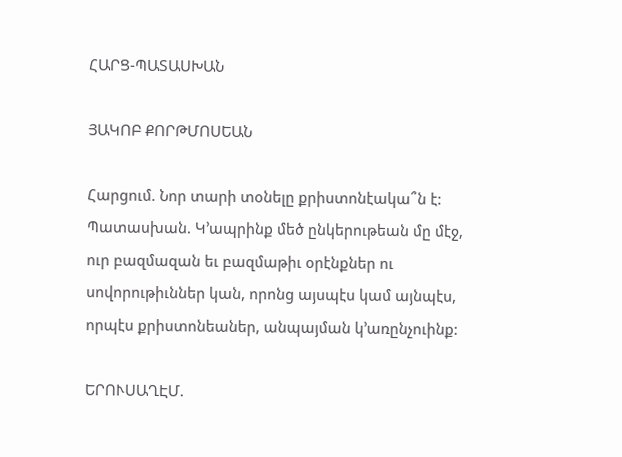ՀԱՐՑ-ՊԱՏԱՍԽԱՆ

ՅԱԿՈԲ ՔՈՐԹՄՈՍԵԱՆ

Հարցում. Նոր տարի տօնելը քրիստոնէակա՞ն է:
Պատասխան. Կ՚ապրինք մեծ ընկերութեան մը մէջ, ուր բազմազան եւ բազմաթիւ օրէնքներ ու սովորութիւններ կան, որոնց այսպէս կամ այնպէս, որպէս քրիստոնեաներ, անպայման կ՚առընչուինք:

ԵՐՈՒՍԱՂԷՄ.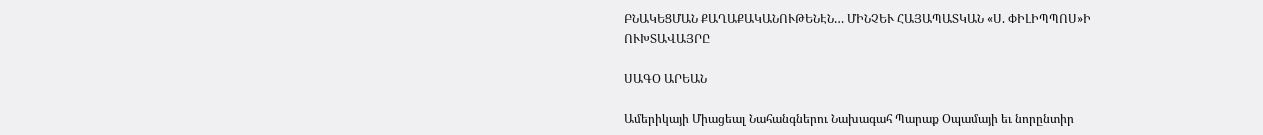ԲՆԱԿԵՑՄԱՆ ՔԱՂԱՔԱԿԱՆՈՒԹԵՆԷՆ… ՄԻՆՉԵՒ ՀԱՅԱՊԱՏԿԱՆ «Ս. ՓԻԼԻՊՊՈՍ»Ի ՈՒԽՏԱՎԱՅՐԸ

ՍԱԳՕ ԱՐԵԱՆ

Ամերիկայի Միացեալ Նահանգներու Նախագահ Պարաք Օպամայի եւ նորընտիր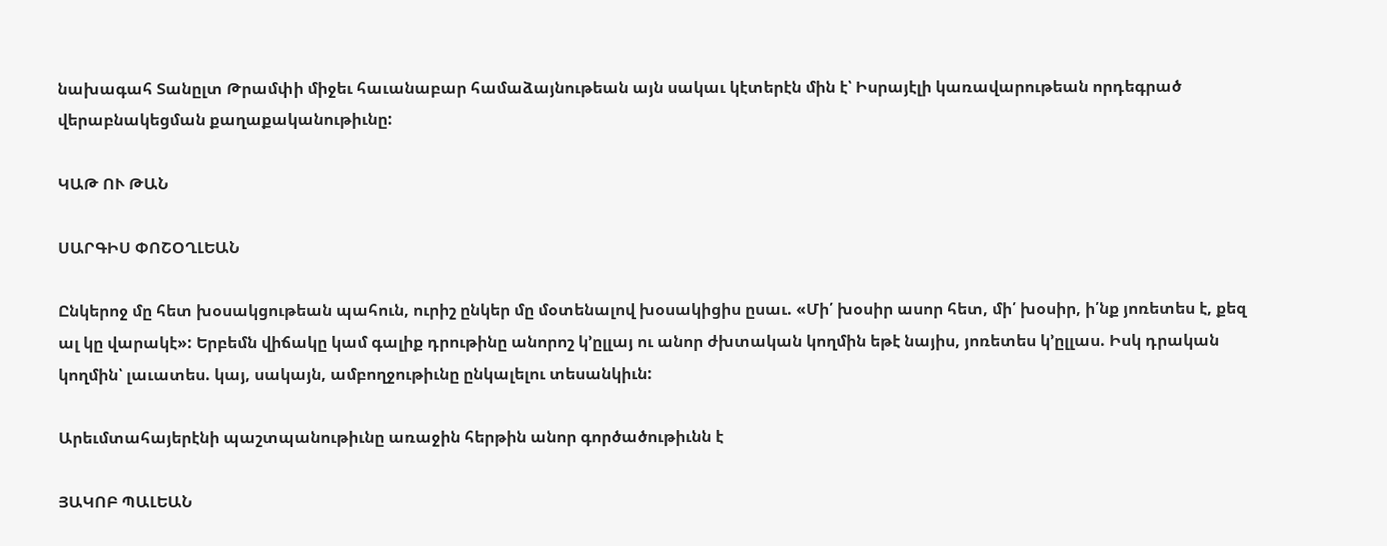նախագահ Տանըլտ Թրամփի միջեւ հաւանաբար համաձայնութեան այն սակաւ կէտերէն մին է՝ Իսրայէլի կառավարութեան որդեգրած վերաբնակեցման քաղաքականութիւնը:

ԿԱԹ ՈՒ ԹԱՆ

ՍԱՐԳԻՍ ՓՈՇՕՂԼԵԱՆ

Ընկերոջ մը հետ խօսակցութեան պահուն, ուրիշ ընկեր մը մօտենալով խօսակիցիս ըսաւ. «Մի՛ խօսիր ասոր հետ, մի՛ խօսիր, ի՛նք յոռետես է, քեզ ալ կը վարակէ»: Երբեմն վիճակը կամ գալիք դրութինը անորոշ կ՚ըլլայ ու անոր ժխտական կողմին եթէ նայիս, յոռետես կ՚ըլլաս. Իսկ դրական կողմին՝ լաւատես. կայ, սակայն, ամբողջութիւնը ընկալելու տեսանկիւն:

Արեւմտահայերէնի պաշտպանութիւնը առաջին հերթին անոր գործածութիւնն է

ՅԱԿՈԲ ՊԱԼԵԱՆ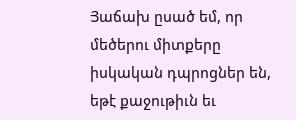Յաճախ ըսած եմ, որ մեծերու միտքերը իսկական դպրոցներ են, եթէ քաջութիւն եւ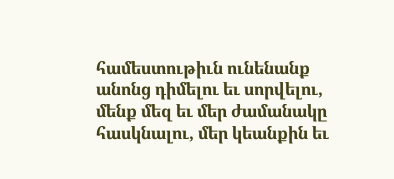համեստութիւն ունենանք անոնց դիմելու եւ սորվելու, մենք մեզ եւ մեր ժամանակը հասկնալու, մեր կեանքին եւ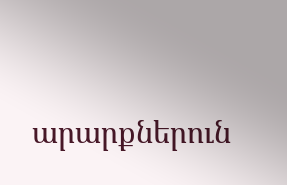արարքներուն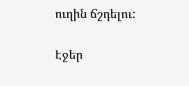ուղին ճշդելու:

Էջեր